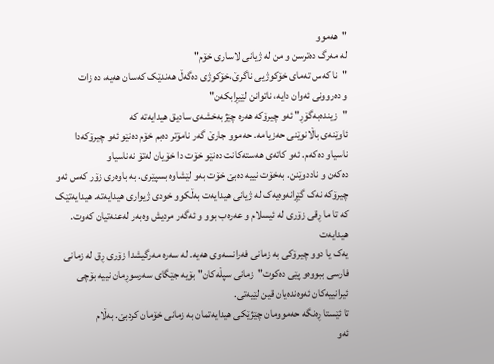"هەموو
لە مەرگ دەترسن و من لە ژیانی لاساری خۆم"
"نا کەس تەمای خۆکوژیی ناگرێ،خۆکوژی دەگەڵ هەندێک کەسان هەیە، دە زات
و دەروونی ئەوان دایە، ناتوانن لێیڕابکەن"
"زیندەبەگۆڕ" ئەو چیرۆکە هەرە چێژبەخشەی سادیق هیدایەتە کە
ئاوێنەی باڵانوێنی حەزیامە. حەموو جارێ گەر نامۆتر دەبم خۆم دەنێو ئەو چیرۆکەدا
ناسیاو دەکەم. ئەو کاتەی هەستەکانت دەنێو خۆت دا خۆیان لەتۆ نەناسیاو
دەکەن و ناددوێنن. بەخۆت نییە دەبێ خۆت بەو لێشاوە بسپێری. بە باوەری زۆر کەس ئەو
چیرۆکە نەک گێڕانەوەیەک لە ژیانی هیدایەت بەڵکوو خودی ژیواری هیدایەتە. هیدایەتێک
کە تا ما ڕقی زۆری لە ئیسلام و عەرەب بوو و ئەگەر مردیش وەبەر لەعنەتیان کەوت. هیدایەت
یەک یا دوو چیرۆکی بە زمانی فەرانسەوی هەیە. لە سەرە مەرگیشدا زۆری ڕق لە زمانی
فارسی ببووەو پێی دەکوت"زمانی سپڵەکان" بۆیە جێگای سەرسوڕمان نییە بۆچی
ئیرانییەکان ئەوەندەیان قین لێیەتی.
تا ئێستا ڕەنگە حەموومان چێژێکی هیدایەتمان بە زمانی خۆمان کردبێ. بەڵام
ئەو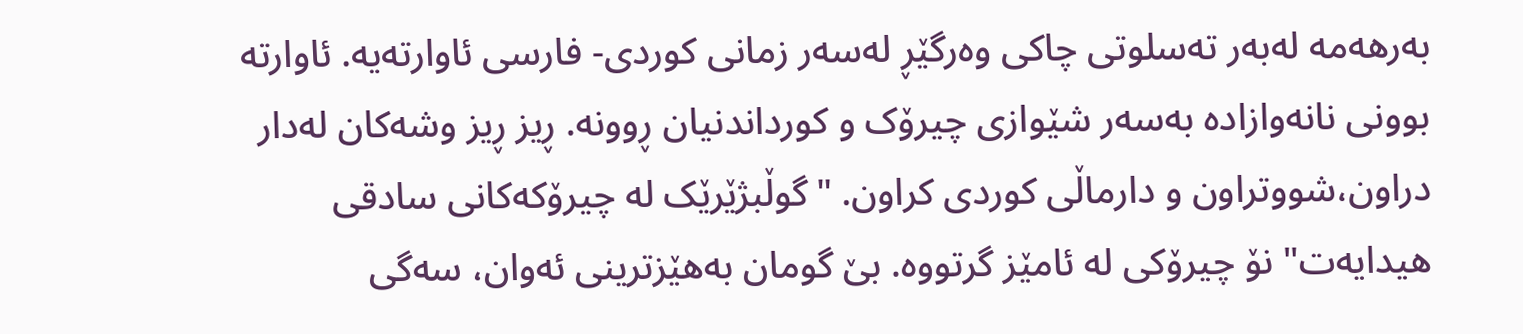بەرهەمە لەبەر تەسلوتی چاکی وەرگێڕ لەسەر زمانی کوردی- فارسی ئاوارتەیە. ئاوارتە
بوونی نانەوازادە بەسەر شێوازی چیرۆک و کورداندنیان ڕوونە. ڕیز ڕیز وشەکان لەدار
دراون،شووتراون و دارماڵی کوردی کراون. "گوڵبژێرێک لە چیرۆکەکانی سادقی
هیدایەت" نۆ چیرۆکی لە ئامێز گرتووە. بێ گومان بەهێزترینی ئەوان، سەگی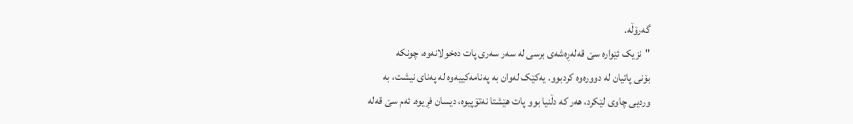گەرۆڵە.
"نزیک ئێوارە سێ قەلەڕەشەی برسی لە سەر سەری پات دەخولانەوە، چونکە
بۆنی پاتیان لە دوورەوە کردبوو. یەکێک لەوان بە پەنامەکییەوە لە پەنای نیشت، بە
وردیی چاوی لێکرد، هەر کە دڵنیا بوو پات هێشتا نەتۆپیوە، دیسان فڕیوە. ئەم سێ قەلە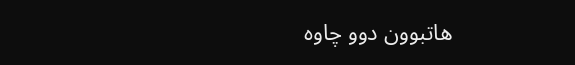هاتبوون دوو چاوە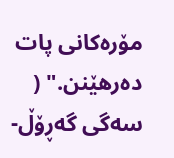مۆرەکانی پات دەرهێنن." ( سەگی گەڕۆڵ-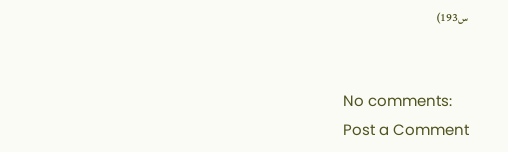س193)


No comments:
Post a Comment